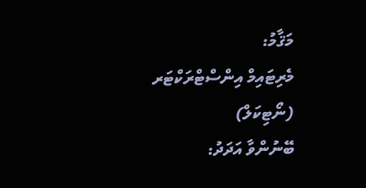މަޤާމު:
މެރިޓައިމް އިންސްޓްރަކްޓަރ (ނޯޓިކަލް)
ބޭނުންވާ އަދަދު: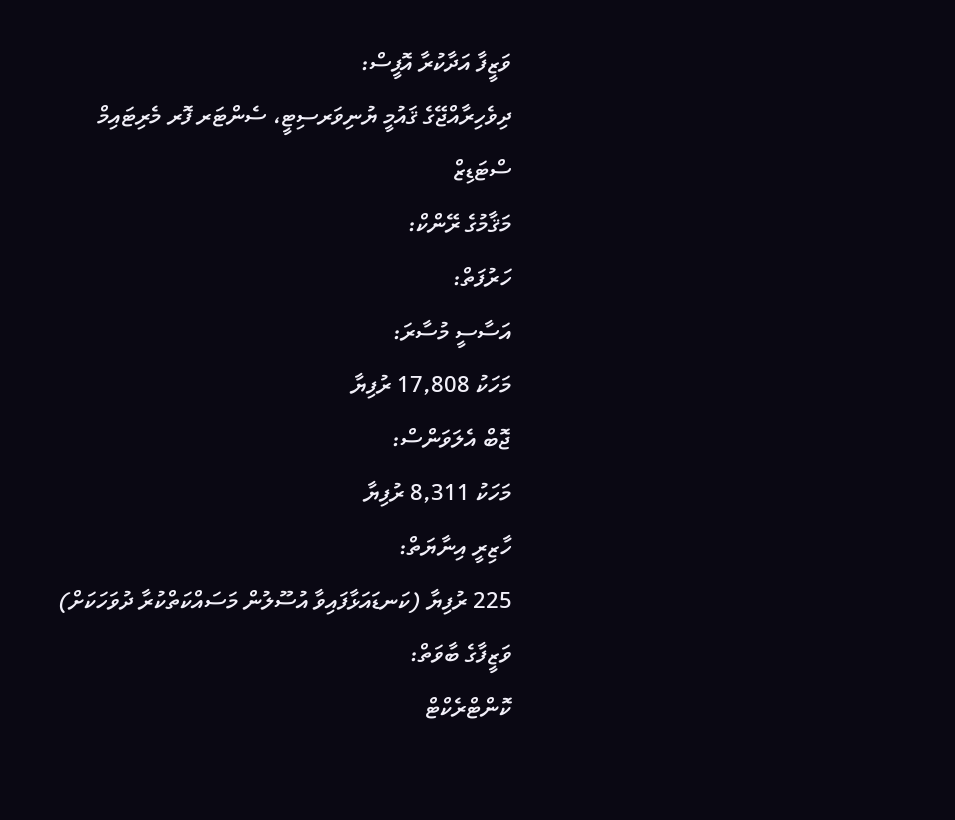ވަޒީފާ އަދާކުރާ އޮފީސް:
ދިވެހިރާއްޖޭގެ ޤައުމީ ޔުނިވަރސިޓީ، ސެންޓަރ ފޮރ މެރިޓައިމް ސްޓަޑިޒް
މަޤާމުގެ ރޭންކް:
ހަރުފަތް:
އަސާސީ މުސާރަ:
މަހަކު 17,808 ރުފިޔާ
ޖޮބް އެލަވަންސް:
މަހަކު 8,311 ރުފިޔާ
ހާޒިރީ އިނާޔަތް:
225 ރުފިޔާ (ކަނޑައަޅާފައިވާ އުސޫލުން މަސައްކަތްކުރާ ދުވަހަކަށް)
ވަޒީފާގެ ބާވަތް:
ކޮންޓްރެކްޓް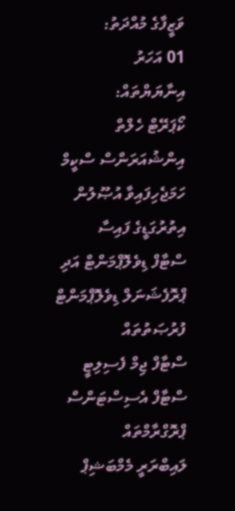ވަޒީފާގެ މުއްދަތު:
01 އަހަރު
އިނާޔަޔްތައް:
ކޯޕަރޭޓް ހެލްތް އިންޝުއަރަންސް ސްކީމް
ހަމަޖެހިފައިވާ އުޞޫލުން އިތުރުގަޑީގެ ފައިސާ
ސްޓާފް ޑިވެލޮޕްމަންޓް އަދި ޕްރޮފެޝަނަލް ޑިވެލޮޕްމަންޓް ފުރުޞަތުތައް
ސްޓާފް ޖިމް ފެސިލިޓީ
ސްޓާފް އެސިސްޓަންސް ޕްރޮގްރާމްތައް
ލައިބްރަރީ މެމްބަޝިޕް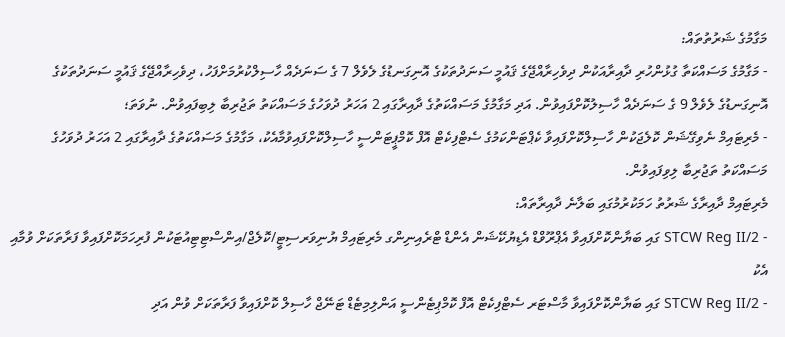މަގާމުގެ ޝަރުތުތައް:
- މަގާމުގެ މަސައްކަތާ ގުޅުންހުރި ދާއިރާއަކުން ދިވެހިރާއްޖޭގެ ޤައުމީ ސަނަދުތަކުގެ އޮނިގަނޑުގެ ލެވެލް 7 ގެ ސަނަދެއް ހާސިލްކުރުމަށްފަހު، ދިވެހިރާއްޖޭގެ ޤައުމީ ސަނަދުތަކުގެ އޮނިގަނޑުގެ ލެވެލް 9 ގެ ސަނަދެއް ހާސިލުކޮށްފައިވުން. އަދި މަގާމުގެ މަސައްކަތުގެ ދާއިރާގައި 2 އަހަރު ދުވަހުގެ މަސައްކަތު ތަޖުރިބާ ލިބިފައިވުން. ނުވަތަ؛
- މެރިޓައިމް ނެވިގޭޝަން ކޮލެޖަކުން ހާސިލްކޮށްފައިވާ ކެޕްޓަންކަމުގެ ސެޓްފިކެޓް އޮފް ކޮމްޕީޓަންސީ ހާސިލްކޮށްފައިވުމާއެކު، މަގާމުގެ މަސައްކަތުގެ ދާއިރާގައި 2 އަހަރު ދުވަހުގެ މަސައްކަތު ތަޖުރިބާ ލިވިފައިވުން.
މެރިޓައިމް ދާއިރާގެ ޝަރުތު ހަމަކުރުމުގައި ބަލާނެ ދާއިރާތައް:
- STCW Reg II/2 ގައި ބަޔާންކޮށްފައިވާ އެޕްރޫވްޑް އެޑިޔުކޭޝަން އެންޑް ޓްރެއިނިންގ މެރިޓައިމް ޔުނިވަރސިޓީ/ކޮލެޖް/އިންސްޓިޓިއުޓަކުން ފުރިހަމަކޮށްފައިވާ ފަރާތަކަށް ވުމާއި އެކު
- STCW Reg II/2 ގައި ބަޔާންކޮށްފައިވާ މާސްޓަރ ސެޓްފިކެޓް އޮފް ކޮމްޕިޓެންސީ އަންލިމިޓެޑް ޓަނޭޖް ހާސިލް ކޮށްފައިވާ ފަރާތަކަށް ވުން އަދި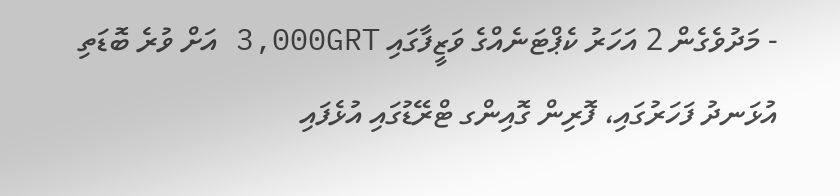- މަދުވެގެން 2 އަހަރު ކެޕްޓަނެއްގެ ވަޒީފާގައި 3,000GRT އަށް ވުރެ ބޮޑަތި އުޅަނދު ފަހަރުގައި، ފޮރިން ގޮއިންގ ޓްރޭޑުގައި އުޅެފައި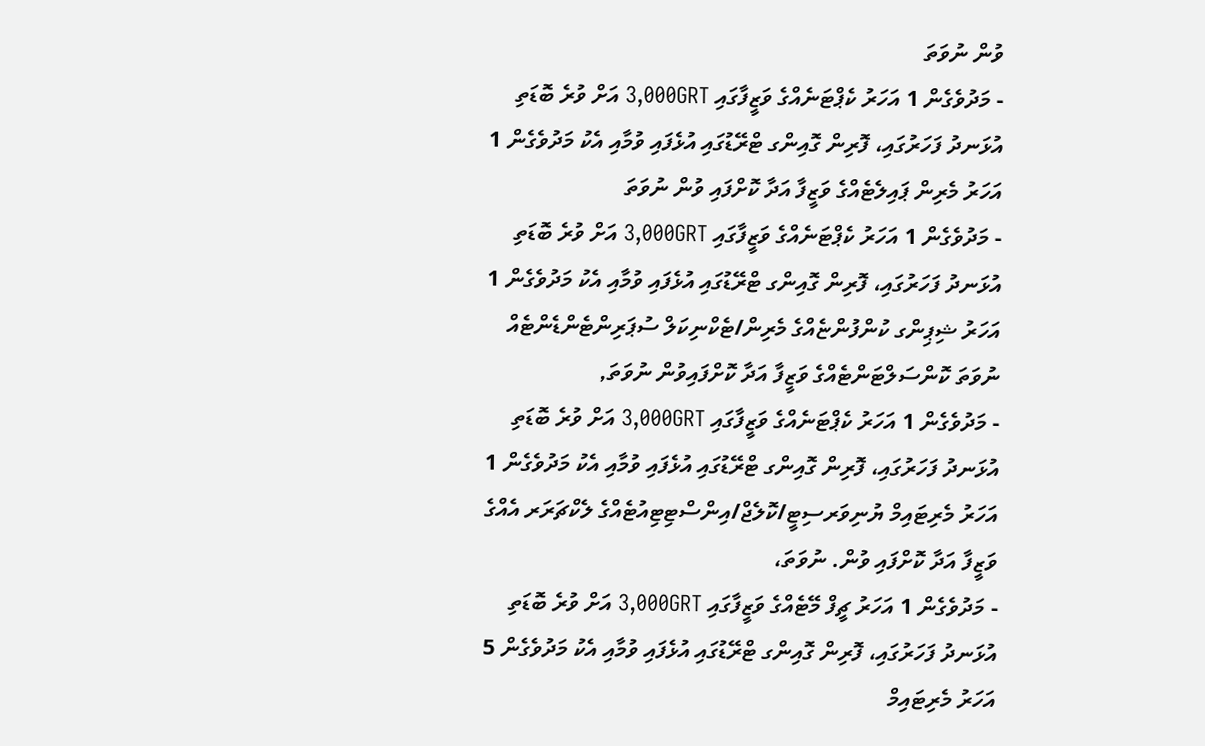ވުން ނުވަތަ
- މަދުވެގެން 1 އަހަރު ކެޕްޓަނެއްގެ ވަޒީފާގައި 3,000GRT އަށް ވުރެ ބޮޑަތި އުޅަނދު ފަހަރުގައި، ފޮރިން ގޮއިންގ ޓްރޭޑުގައި އުޅެފައި ވުމާއި އެކު މަދުވެގެން 1 އަހަރު މެރިން ޕައިލެޓެއްގެ ވަޒީފާ އަދާ ކޮށްފައި ވުން ނުވަތަ
- މަދުވެގެން 1 އަހަރު ކެޕްޓަނެއްގެ ވަޒީފާގައި 3,000GRT އަށް ވުރެ ބޮޑަތި އުޅަނދު ފަހަރުގައި، ފޮރިން ގޮއިންގ ޓްރޭޑުގައި އުޅެފައި ވުމާއި އެކު މަދުވެގެން 1 އަހަރު ޝިޕިންގ ކުންފުންޏެއްގެ މެރިން/ޓެކްނިކަލް ސުޕަރިންޓެންޑެންޓެއް ނުވަތަ ކޮންސަލްޓަންޓެއްގެ ވަޒީފާ އަދާ ކޮށްފައިވުން ނުވަތަ,
- މަދުވެގެން 1 އަހަރު ކެޕްޓަނެއްގެ ވަޒީފާގައި 3,000GRT އަށް ވުރެ ބޮޑަތި އުޅަނދު ފަހަރުގައި، ފޮރިން ގޮއިންގ ޓްރޭޑުގައި އުޅެފައި ވުމާއި އެކު މަދުވެގެން 1 އަހަރު މެރިޓައިމް ޔުނިވަރސިޓީ/ކޮލެޖް/އިންސްޓިޓިއުޓެއްގެ ލެކްޗަރަރ އެއްގެ ވަޒީފާ އަދާ ކޮށްފައި ވުން. ނުވަތަ،
- މަދުވެގެން 1 އަހަރު ޗީފް މޭޓެއްގެ ވަޒީފާގައި 3,000GRT އަށް ވުރެ ބޮޑަތި އުޅަނދު ފަހަރުގައި، ފޮރިން ގޮއިންގ ޓްރޭޑުގައި އުޅެފައި ވުމާއި އެކު މަދުވެގެން 5 އަހަރު މެރިޓައިމް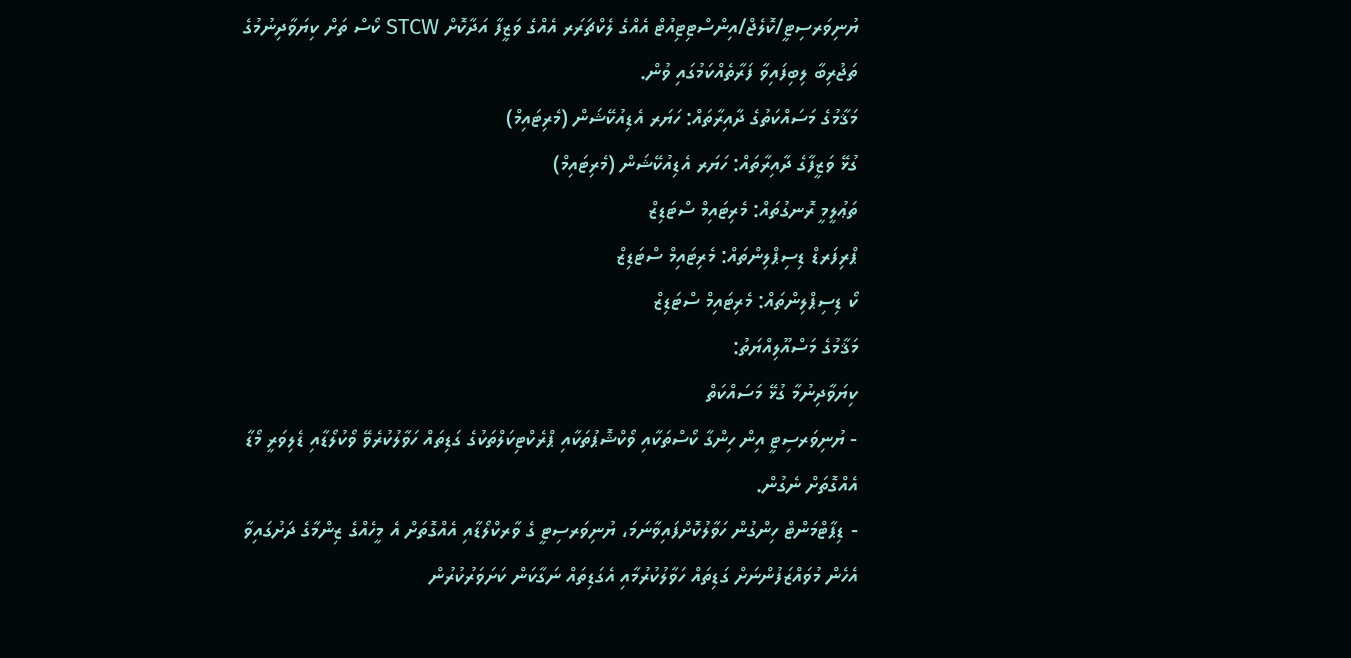ޔުނިވަރސިޓީ/ކޮލެޖް/އިންސްޓިޓިއުޓް އެއްގެ ލެކްޗަރަރ އެއްގެ ވަޒީފާ އަދާކޮށް STCW ކޯސް ތަށް ކިޔަވާދިނުމުގެ ތަޖުރިބާ ލިބިފައިވާ ފަރާތެއްކަމުގައި ވުން.
މަޤާމުގެ މަސައްކަތުގެ ދާއިރާތައް: ހަޔަރ އެޑިއުކޭޝަން (މެރިޓައިމް)
ގުޅޭ ވަޒީފާގެ ދާއިރާތައް: ހަޔަރ އެޑިއުކޭޝަން (މެރިޓައިމް)
ތަޢުލީމީ ރޮނގުތައް: މެރިޓައިމް ސްޓަޑިޒް
ޕްރިފަރޑް ޑިސިޕްލިންތައް: މެރިޓައިމް ސްޓަޑިޒް
ކޯ ޑިސިޕްލިންތައް: މެރިޓައިމް ސްޓަޑިޒް
މަޤާމުގެ މަސްއޫލިއްޔަތު:
ކިޔަވާދިނުމާ ގުޅޭ މަސައްކަތް
- ޔުނިވަރސިޓީ އިން ހިންގާ ކޯސްތަކާއި ވޯކްޝޮޕުތަކާއި ޕްރެކްޓިކަލްތަކުގެ ގަޑިތައް ހަވާލުކުރެވޭ ވޯކުލޯޑާއި ޑެލިވަރީ މޯޑާ އެއްގޮތަށް ނެގުން.
- ޑިޕާޓްމަންޓް ހިންގުން ހަވާލުކޮށްފައިވާނަމަ، ޔުނިވަރސިޓީ ގެ ވާރކްލޯޑާއި އެއްގޮތަށް އެ މީހެއްގެ ޒިންމާގެ ދަށުގައިވާ އެހެން މުވައްޒަފުންނަށް ގަޑިތައް ހަވާލުކުރުމާއި އެގަޑިތައް ނަގާކަން ކަށަވަރުކުރުން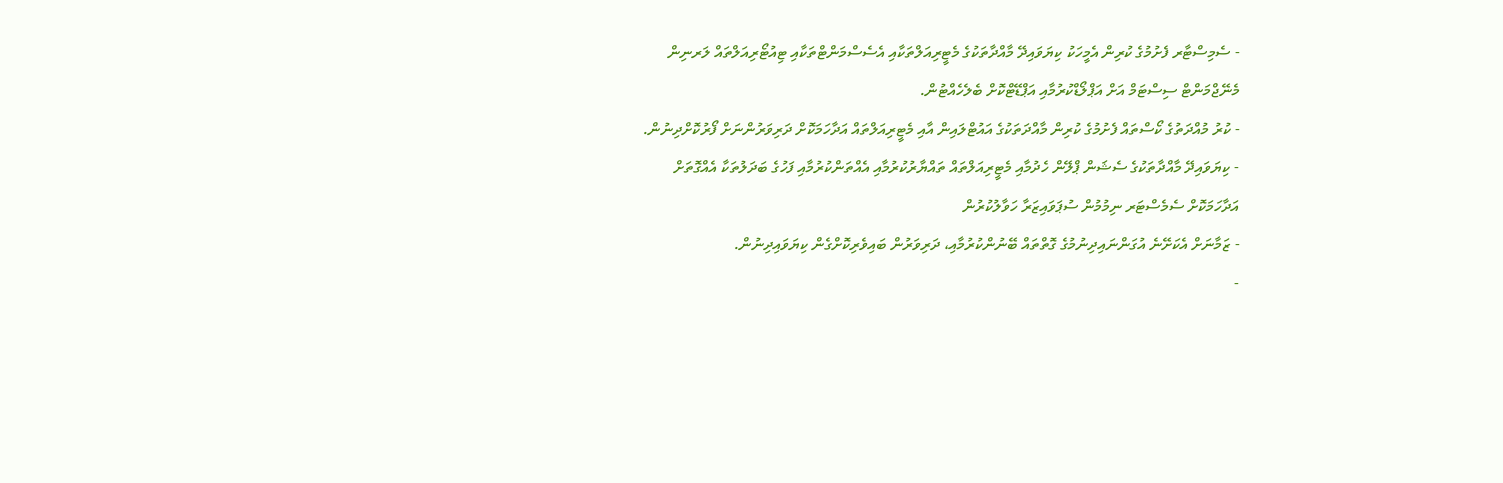- ސެމިސްޓާރ ފެށުމުގެ ކުރިން އެމީހަކު ކިޔަވައިދޭ މާއްދާތަކުގެ މެޓީރިއަލްތަކާއި އެސެސްމަންޓްތަކާއި ޓިއުޓޯރިއަލްތައް ލަރނިން މެނޭޖްމަންޓް ސިސްޓަމް އަށް އަޕްލޯޑްކުރުމާއި އަޕްޑޭޓްކޮށް ބެލެހެއްޓުން.
- ކުރު މުއްދަތުގެ ކޯސްތައް ފެށުމުގެ ކުރިން މާއްދަތަކުގެ އައުޓްލައިން އާއި މެޓީރިއަލްތައް އަދާހަމަކޮށް ދަރިވަރުންނަށް ފޯރުކޮށްދިނުން.
- ކިޔަވައިދޭ މާއްދާތަކުގެ ސެޝަން ޕްލޭން ހެދުމާއި މެޓީރިއަލްތައް ތައްޔާރުކުރުމާއި އެއްތަންކުރުމާއި ފަހުގެ ބަދަލުތަކާ އެއްގޮތަށް އަދާހަމަކޮށް ސެމެސްޓަރ ނިމުމުން ސުޕަވައިޒަރާ ހަވާލުކުރުން
- ޒަމާނަށް އެކަށޭނެ އުގަންނައިދިނުމުގެ ގޮތްތައް ބޭނުންކުރުމާއި، ދަރިވަރުން ބައިވެރިކޮށްގެން ކިޔަވައިދިނުން.
-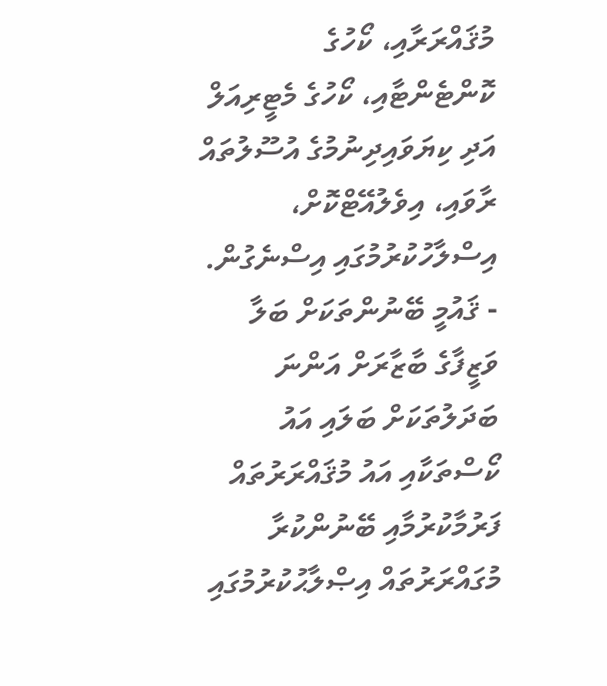މުޤައްރަރާއި، ކޯހުގެ ކޮންޓެންޓާއި، ކޯހުގެ މެޓީރިއަލް އަދި ކިޔަވައިދިނުމުގެ އުސޫލުތައް ރާވައި، އިވެލުއޭޓްކޮށް، އިސްލާހުކުރުމުގައި އިސްނެގުން.
- ޤައުމީ ބޭނުންތަކަށް ބަލާ ވަޒީފާގެ ބާޒާރަށް އަންނަ ބަދަލުތަކަށް ބަލައި އައު ކޯސްތަކާއި އައު މުޤައްރަރުތައް ފަރުމާކުރުމާއި ބޭނުންކުރާ މުގައްރަރުތައް އިޞްލާޙުކުރުމުގައި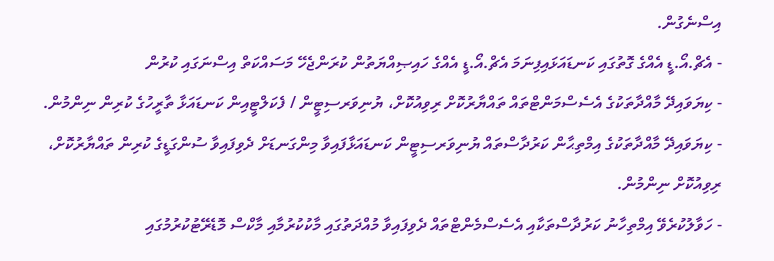އިސްނެގުން.
- އެޗް.އޯ.ޑީ އެއްގެ ގޮތުގައި ކަނޑައަޅައިފިނަމަ އެޗް.އޯ.ޑީ އެއްގެ ހައިޞިއްޔަތުން ކުރަންޖެހޭ މަސައްކަތް އިސްނަގައި ކުރުން
- ކިޔަވައިދޭ މާއްދާތަކުގެ އެސެސްމަންޓްތައް ތައްޔާރުކޮށް ރިވިއުކޮށް، ޔުނިވަރސިޓީން / ފެކަލްޓީއިން ކަނޑައަޅާ ތާރީހުގެ ކުރިން ނިންމުން.
- ކިޔަވައިދޭ މާއްދާތަކުގެ އިމްތިޙާން ކަރުދާސްތައް ޔުނިވަރސިޓީން ކަނޑައަޅާފައިވާ މިންގަނޑަށް ދެވިފައިވާ ސުންގަޑީގެ ކުރިން ތައްޔާރުކޮށް، ރިވިއުކޮށް ނިންމުން.
- ހަވާލުކުރެވޭ އިމްތިހާނު ކަރުދާސްތަކާއި އެސެސްމެންޓްތައް ދެވިފައިވާ މުއްދަތުގައި މާކުކުރުމާއި މާކްސް މޮޑެރޭޓުކުރުމުގައި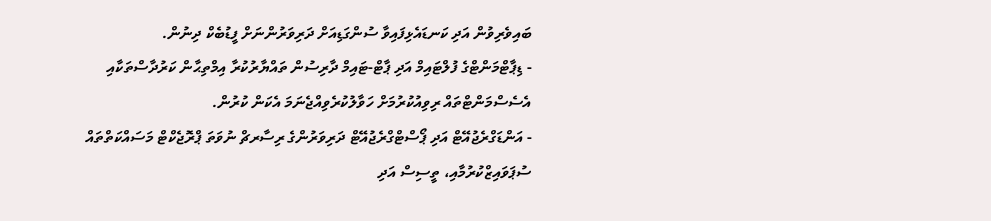ބައިވެރިވުން އަދި ކަނޑައެޅިފައިވާ ސުންގަޑިއަށް ދަރިވަރުންނަށް ފީޑުބެކް ދިނުން.
- ޑިޕާޓްމަންޓްގެ ފުލްޓައިމް އަދި ޕާޓް-ޓައިމް ދާރިސުން ތައްޔާރުކުރާ އިމްތިޙާން ކަރުދާސްތަކާއި އެސެސްމަންޓްތައް ރިވިއުކުރުމަށް ހަވާލުކުރެވިއްޖެނަމަ އެކަން ކުރުން.
- އަންޑަގްރެޖުއޭޓް އަދި ޕޯސްޓްގްރެޖުއޭޓް ދަރިވަރުންގެ ރިސާރޗް ނުވަތަ ޕްރޮޖެކްޓް މަސައްކަތްތައް ސުޕަވައިޒްކުރުމާއި، ތީސިސް އަދި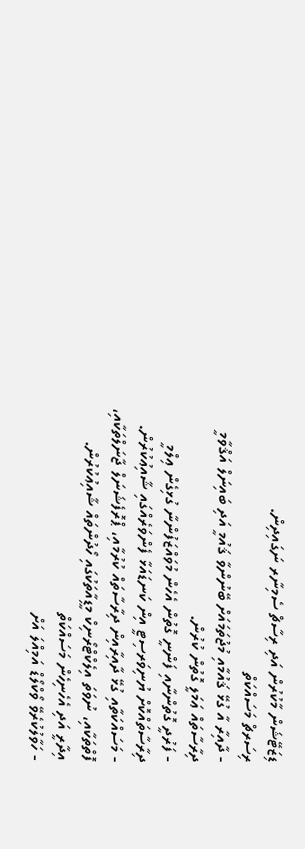ޑިޒަޓޭޝަން މާކުރުން އަދި ރިސާޗް ސެމިނާރ ނަގައިދިން.
ރިސަރޗް މަސައްކަތް
- ދާއިރާ އާ ގުޅޭ ޤައުމާއި މުޖުތަމައަށް ބޭނުންވާ ޤައުމީ އަދި ބައިނަލް އަޤްވާމީ ދިރާސާތައް ޢަމަލީ ގޮތުން ކުރުން.
- ފަރުދީ ގޮތުންނާއި ފަންނީ ގޮތުން އެހެން މުވައްޒަފުންނާ ގުޅިގެން ޢިލްމީ ދިރާސާތައްކޮށް ޔުނިވަރސިޓީ އިން ކަނޑައަޅާ ފެންވަރެއްގައި ޝާއިޢުކުރުން.
- މަސައްކަތާއި ގުޅޭ ދާއިރާއިން ދިރާސާތައް ކުރުމާއި، ޕްރޮފެޝަނަލް ޖާނަލްތަކާއި، ފޮތްތަކާއި، ނުވަތަ އިލެކްޓްރޯނިކް މީޑިއާތަކުގައި ހޯދުންތައް ޝާއިޢުކުރުން.
އިދާރީ އަދި އެހެނިހެން މަސައްކަތް
- ހަވާލުކުރެވޭ ވޯކްލޯޑް އަމިއްލަ އަށް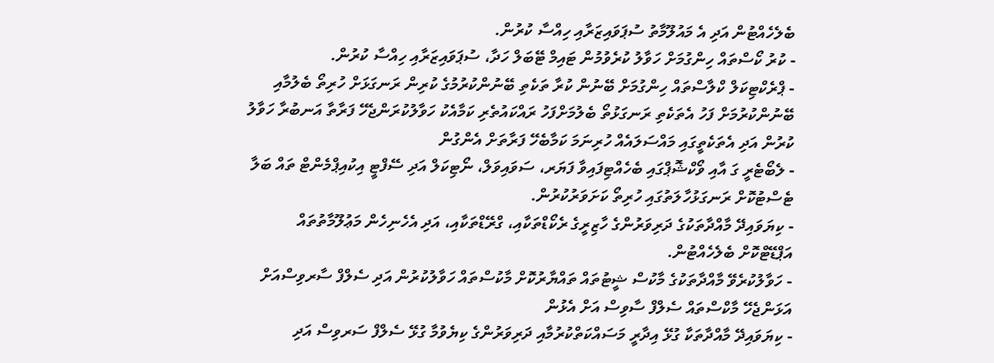ބެލެހެއްޓުން އަދި އެ މައުލޫމާތު ސުޕަވައިޒަރާއި ހިއްސާ ކުރުން.
- ކުރު ކޯސްތައް ހިންގުމަށް ހަވާލު ކުރެވުމުން ޓައިމް ޓޭބަލް ހަދާ، ސުޕަވައިޒަރާއި ހިއްސާ ކުރުން.
- ޕްރެކްޓިކަލް ކްލާސްތައް ހިންގުމަށް ބޭނުން ކުރާ ތަކެތި ބޭނުންކުރުމުގެ ކުރިން ރަނގަޅަށް ހުރިތޯ ބެލުމާއި ބޭނުންކުރުމަށް ފަހު އެތަކެތި ރަނގަޅުތޯ ބެލުމަށްފަހު ރައްކައުތެރި ކަމާއެކު ހަވާލުކުރަންޖެހޭ ފަރާތާ އަނބުރާ ހަވާލު ކުރުން އަދި އެތަކެތީގައި މައްސަލައެއް ހުރިނަމަ ކަމާބެހޭ ފަރާތަށް އެންގުން
- ލެބޯޓެރީ ގަ އާއި ވޯކްޝޮޕްގައި ބެހެއްޓިފައިވާ ފަޔަރ، ސަވައިވަލް، ނޯޓިކަލް އަދި ސޭފްޓީ އިކުއިޕްމެންޓް ތައް ބަލާ ޓެސްޓުކޮށް ރަނގަޅުހާލަތުގައި ހުރިތޯ ކަށަވަރުކުރުން.
- ކިޔަވައިދޭ މާއްދާތަކުގެ ދަރިވަރުންގެ ހާޒިރީގެ ރެކޯޑްތަކާއި، ގްރޭޑްތަކާއި، އަދި އެހެނިހެން މަޢުލޫމާތުތައް އަޕްޑޭޓްކޮށް ބެލެހެއްޓުން.
- ހަވާލުކުރެވޭ މާއްދާތަކުގެ މާކުސް ޝީޓުތައް ތައްޔާރުކޮށް މާކުސްތައް ހަވާލުކުރުން އަދި ސެލްފް ސާރވިސްއަށް އަޅަންޖެހޭ މާކްސްތައް ސެލްފް ސާވިސް އަށް އެޅުން
- ކިޔަވައިދޭ މާއްދާތަކާ ގުޅޭ އިދާރީ މަސައްކަތްކުރުމާއި ދަރިވަރުންގެ ކިޔެވުމާ ގުޅޭ ސެލްފް ސަރވިސް އަދި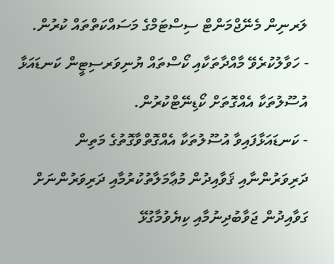ލަރނިން މެނޭޖްމަންޓް ސިސްޓަމްގެ މަސައްކަތްތައް ކުރުން.
- ހަވާލުކުރެވޭ މާއްދާތަކާއި ކޯސްތައް ޔުނިވަރސިޓީން ކަނޑައަޅާ އުސޫލުތަކާ އެއްގޮތަށް ކޯޑިނޭޓްކުރުން.
- ކަނޑައަޅާފައިވާ އުސޫލުތަކާ އެއްގޮތްވާގޮތުގެ މަތިން ދަރިވަރުންނާއި ޤަވާއިދުން މުޢާމަލާތުކުރުމާއި ދަރިވަރުންނަށް ގަވާއިދުން ޖަވާބުދިނުމާއި ކިޔެވުމާގުޅޭ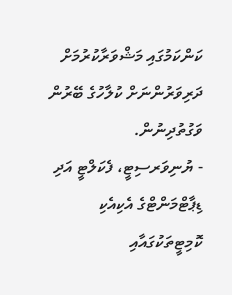ކަންކަމުގައި މަޝްވަރާކުރުމަށް ދަރިވަރުންނަށް ކުލާހުގެ ބޭރުން ވަގުތުދިނުން.
- ޔުނިވަރސިޓީ، ފެކަލްޓީ އަދި ޑިޕާޓްމަންޓްގެ އެކިއެކި ކޮމިޓީތަކުގައާއި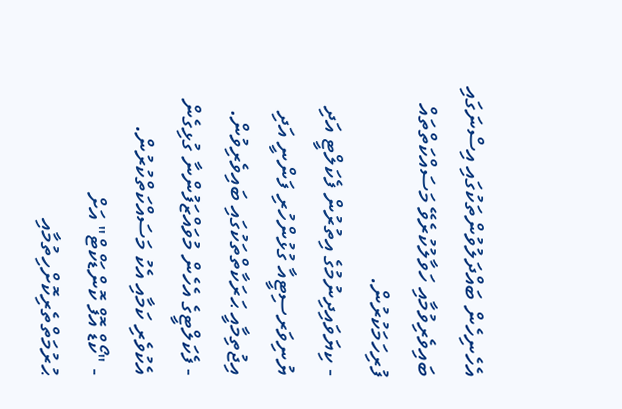އެހެނިހެން ބައްދަލުވުންތަކުގައި އިސްނަގައި ބައިވެރިވުމާއި ހަވާލުކުރެވޭ މަސައްކަތްތައް ފުރިހަމަކުރުން.
- ކިޔަވައިދިނުމުގެ އިތުރުން ފެކަލްޓީ އަދި ޔުނިވަރސިޓީއާ ގުޅުންހުރި ފަންނީ އަދި އިޖުތިމާއީ ޙަރަކާތްތަކުގައި ބައިވެރިވުން.
- ފެކަލްޓީގެ އެހެން މުވައްޒަފުންނާ ގުޅިގެން އެކުވެރި ކަމާއި އެކު މަސައްކަތްކުރުން.
- "ކޯޑް އޮފް ކޮންޑަކްޓް" އަށް ޙުރުމަތްތެރިކޮށްހިތުމާއި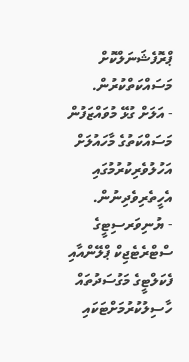ޕްރޮފެޝަނަލްކޮށް މަސައްކަތްކުރުން.
- އަލަށް ގުޅޭ މުވައްޒަފުން މަސައްކަތުގެ މާހައުލަށް އަހުލުވެރިކުރުމުގައި އެހީތެރިވެދިނުން.
- ޔުނިވަރސިޓީގެ ސްޓްރެޓެޖިކް ޕްލޭންއާއި ފެކަލްޓީގެ މަގުސަދުތައް ހާސިލުކުރުމަށްޓަކައި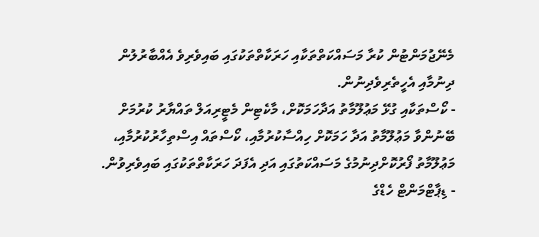މެނޭޖުމަންޓުން ކުރާ މަސައްކަތްތަކާއި ހަރަކާތްތަކުގައި ބައިވެރިވެ އެއްބާރުލުން ދިނުމާއި އެހީތެރިވެދިނުން.
- ކޯސްތަކާއި ގުޅޭ މަޢުލޫމާތު އަދާހަމަކޮށް، މާކެޓިން މެޓީރިއަލް ތައްޔާރު ކުރުމަށް ބޭނުންވާ މަޢުލޫމާތު އަދާ ހަމަކޮށް ހިއްސާކުރުމާއި، ކޯސްތައް އިސްތިހާރުކުރުމާއި، މަޢުލޫމާތު ފޯރުކޮށްދިނުމުގެ މަސައްކަތުގައި އަދި އެފަދަ ހަރަކާތްތަކުގައި ބައިވެރިވުން.
- ޑިޕާޓްމަންޓް ހެޑްގެ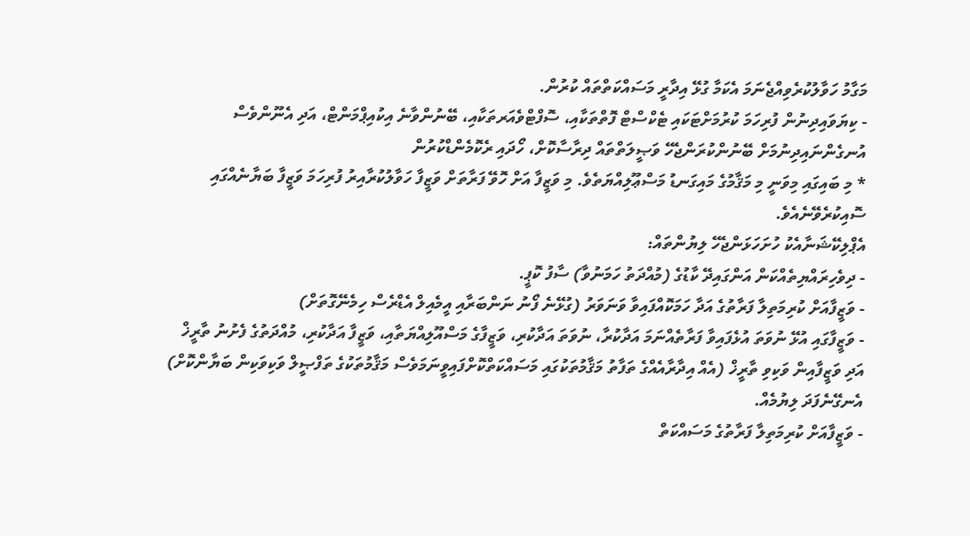މަގާމު ހަވާލުކުރެވިއްޖެނަމަ އެކަމާ ގުޅޭ އިދާރީ މަސައްކަތްތައް ކުރުން.
- ކިޔަވައިދިނުން ފުރިހަމަ ކުރުމަށްޓަކައި ޓެކްސްޓް ފޮތްތަކާއި، ސޮފްޓްވެއަރތަކާއި، ބޭނުންވާނެ އިކުއިޕްމަންޓް، އަދި އެނޫންވެސް އުނގެންނައިދިނުމަށް ބޭނުންކުރަންޖެހޭ ވަޞީލަތްތައް ދިރާސާކޮށް، ހޯދައި ރެކޮމެންޑްކުރުން
* މި ބައިގައި މިވަނީ މި މަޤާމުގެ މައިގަނޑު މަސްޢޫލިއްޔަތެވެ. މި ވަޒީފާ އަށް ހޮވޭ ފަރާތަށް ވަޒީފާ ހަވާލުކުރާއިރު ފުރިހަމަ ވަޒީފާ ބަޔާނެއްގައި ސޮއިކުރެވޭނެއެވެ.
އެޕްލިކޭޝަނާއެކު ހުށަހަޅަންޖެހޭ ލިޔުންތައް:
- ދިވެހިރައްޔިތެއްކަން އަންގައިދޭ ކާޑުގެ (މުއްދަތު ހަމަނުވާ) ސާފު ކޮޕީ.
- ވަޒީފާއަށް ކުރިމަތިލާ ފަރާތުގެ އަދާ ހަމަކޮއްފައިވާ ވަނަވަރު (ގުޅޭނެ ފޯނު ނަންބަރާއި އީމެއިލް އެޑްރެސް ހިމެނޭގޮތަށް)
- ވަޒީފާގައި އުޅޭ ނުވަތަ އުޅެފައިވާ ފަރާތެއްނަމަ އަދާކުރާ، ނުވަތަ އަދާކުރި، ވަޒީފާގެ މަސްއޫލިއްޔަތާއި، ވަޒީފާ އަދާކުރި، މުއްދަތުގެ ފެށުނު ތާރީޚް އަދި ވަޒީފާއިން ވަކިވި ތާރީޚް (އެއް އިދާރާއެއްގެ ތަފާތު މަޤާމުތަކުގައި މަސައްކަތްކޮށްފައިވީނަމަވެސް މަޤާމުތަކުގެ ތަފްޞީލް ވަކިވަކިން ބަޔާންކޮށް) އެނގޭނެފަދަ ލިޔުމެއް.
- ވަޒީފާއަށް ކުރިމަތިލާ ފަރާތުގެ މަސައްކަތް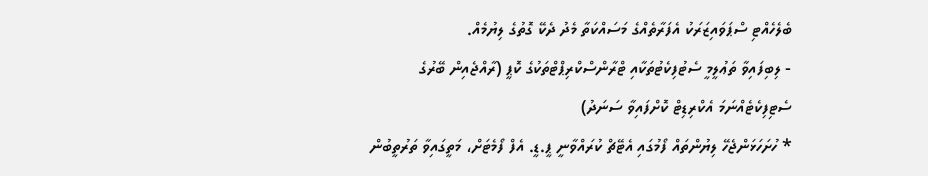ބެލެހެއްޓި ސްޕަވައިޒަރަކު އެފަރާތެއްގެ މަސައްކަތާ މެދު ދެކޭ ގޮތުގެ ލިޔުމެއް.
- ލިބިފައިވާ ތަޢުލީމީ ސެޓުފިކެޓުތަކާއި ޓްރާންސްކްރިޕްޓްތަކުގެ ކޮޕީ (ރާއްޖެއިން ބޭރުގެ ސެޓިފިކެޓެއްނަމަ އެކްރިޑިޓް ކޮށްފައިވާ ސަނަދު)
* ހުށަހަޅަންޖެހޭ ލިޔުންތައް ފޯމުގައި އެޓޭޗް ކުރައްވާނީ ޕީ.ޑީ. އެފް ފޯމެޓަށް، މަތީގައިވާ ތަރުތީބުން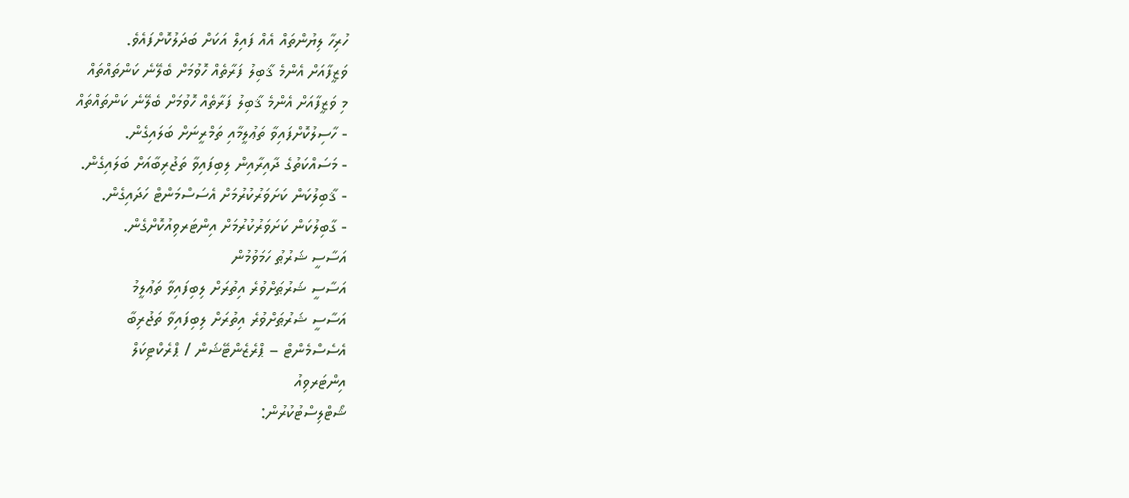ހުރިހާ ލިޔުންތައް އެއް ފައިލް އަކަށް ބަދަލުކޮށްފައެވެ.
ވަޒީފާއަށް އެންމެ ޤާބިލު ފަރާތެއް ހޮވުމަށް ބެލޭނެ ކަންތައްތައް
މި ވަޒީފާއަށް އެންމެ ޤާބިލު ފަރާތެއް ހޮވުމަށް ބެލޭނެ ކަންތައްތައް
- ހާސިލުކޮށްފައިވާ ތަޢުލީމާއި ތަމްރީނަށް ބަލައިގެން.
- މަސައްކަތުގެ ދާއިރާއިން ލިބިފައިވާ ތަޖުރިބާއަށް ބަލައިގެން.
- ޤާބިލުކަން ކަށަވަރުކުރުމަށް އެސަސްމަންޓް ހަދައިގެން.
- ގާބިލުކަން ކަށަވަރުކުރުމަށް އިންޓަރވިއުކޮށްގެން.
އަސާސީ ޝަރުޠު ހަމަވުމުން
އަސާސީ ޝަރުޠަށްވުރެ އިތުރަށް ލިބިފައިވާ ތަޢުލީމު
އަސާސީ ޝަރުޠަށްވުރެ އިތުރަށް ލިބިފައިވާ ތަޖުރިބާ
އެސެސްމެންޓް – ޕްރެޒެންޓޭޝަން / ޕްރެކްޓިކަލް
އިންޓަރވިއު
ޝޯޓްލިސްޓުކުރުން: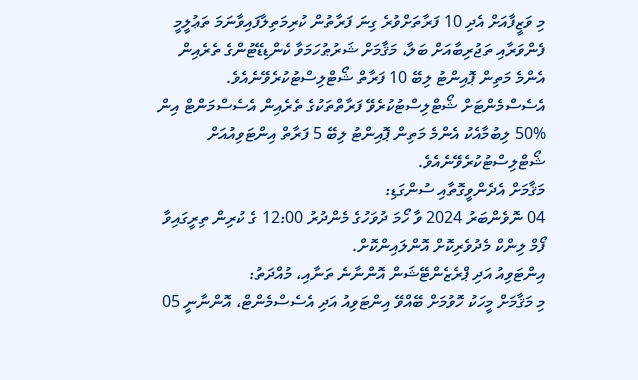މި ވަޒީފާއަށް އެދި 10 ފަރާތަށްވުރެ ގިނަ ފަރާތުން ކުރިމަތިލާފައިވާނަމަ ތަޢުލީމީ ފެންވަރާއި ތަޖުރިބާއަށް ބަލާ، މަޤާމަށް ޝަރުޠުހަމަވާ ކެންޑިޑޭޓުންގެ ތެރެއިން އެންމެ މަތިން ޕޮއިންޓު ލިބޭ 10 ފަރާތް ޝޯޓްލިސްޓުކުރެވޭނެއެވެ.
އެސެސްމެންޓަށް ޝޯޓްލިސްޓުކުރެވޭ ފަރާތްތަކުގެ ތެރެއިން އެސެސްމަންޓް އިން %50 ލިބުމާއެކު އެންމެ މަތިން ޕޮއިންޓު ލިބޭ 5 ފަރާތް އިންޓަވިއުއަށް ޝޯޓްލިސްޓުކުރެވޭނެއެވެ.
މަޤާމަށް އެދެންވީގޮތާއި ސުންގަޑި:
04 ނޮވެންބަރު 2024 ވާ ހޯމަ ދުވަހުގެ މެންދުރު 12:00 ގެ ކުރިން ތިރީގައިވާ ފޯމް ލިންކް މެދުވެރިކޮށް އޮންލައިންކޮށް.
އިންޓަވިއު އަދި ޕްރެޒެންޓޭޝަން އޮންނާނެ ތަނާއި، މުއްދަތު:
މި މަޤާމަށް މީހަކު ހޮވުމަށް ބޭއްވޭ އިންޓަވިއު އަދި އެސެސްމެންޓް، އޮންނާނީ 05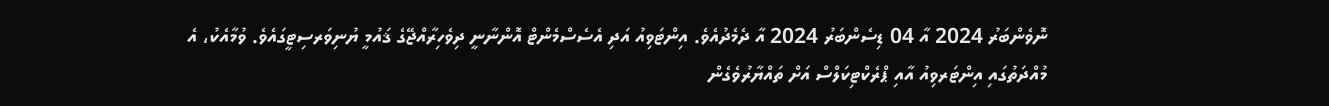ނޮވެންބަރު 2024 އާ 04 ޑިސެންބަރު 2024 އާ ދެމެދުއެވެ. އިންޓަވިއު އަދި އެސެސްމެންޓް އޮންނާނީ ދިވެހިރާއްޖޭގެ ޤައުމީ ޔުނިވަރސިޓީގައެވެ. ވުމާއެކު، އެ މުއްދަތުގައި އިންޓަރވިއު އާއި ޕްރެކްޓިކަލްސް އަށް ތައްޔާރުވެގެން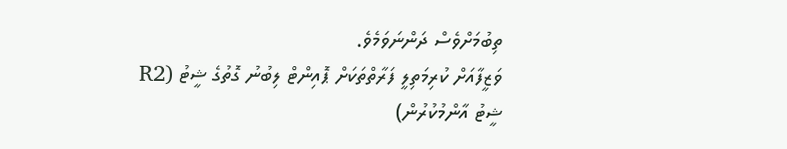ތިބުމަށްވެސް ދަންނަވަމެވެ.
ވަޒީފާއަށް ކުރިމަތިލީ ފަރާތްތަކަށް ޕޮއިންޓް ލިބުނު ގޮތުގެ ޝީޓު (R2 ޝީޓު އާންމުކުރުން)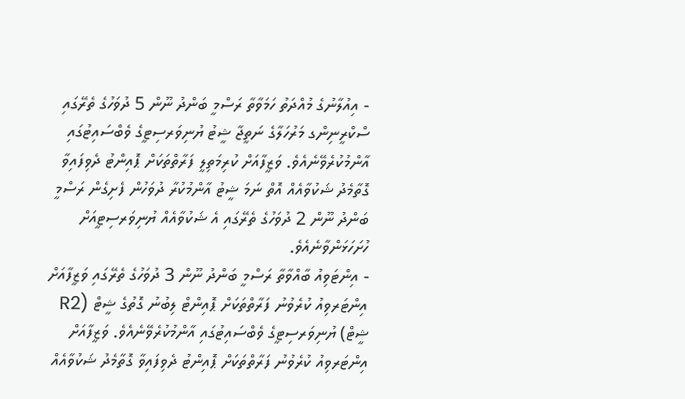- އިއުލާނުގެ މުއްދަތު ހަމަވާތާ ރަސްމީ ބަންދު ނޫން 5 ދުވަހުގެ ތެރޭގައި ސްކްރީނިންގ މަރުހަލާގެ ނަތީޖާ ޝީޓު ޔުނިވަރސިޓީގެ ވެބްސައިޓުގައި އާންމުކުރެވޭނެއެވެ. ވަޒީފާއަށް ކުރިމަތިލީ ފަރާތްތަކަށް ޕޮއިންޓު ދެވިފައިވާ ގޮތާމެދު ޝަކުވާއެއް އޮތް ނަމަ ޝީޓު އާންމުކުރާ ދުވަހުން ފެށިގެން ރަސްމީ ބަންދު ނޫން 2 ދުވަހުގެ ތެރޭގައި އެ ޝަކުވާއެއް ޔުނިވަރސިޓީއަށް ހުށަހަޅަންވާނެއެވެ.
- އިންޓަވިއު ބާއްވާތާ ރަސްމީ ބަންދު ނޫން 3 ދުވަހުގެ ތެރޭގައި ވަޒީފާއަށް އިންޓަރވިއު ކުރެވުނު ފަރާތްތަކަށް ޕޮއިންޓް ލިބުނު ގޮތުގެ ޝީޓް (R2 ޝީޓް) ޔުނިވަރސިޓީގެ ވެބްސައިޓުގައި އާންމުކުރެވޭނެއެވެ. ވަޒީފާއަށް އިންޓަރވިއު ކުރެވުނު ފަރާތްތަކަށް ޕޮއިންޓު ދެވިފައިވާ ގޮތާމެދު ޝަކުވާއެއް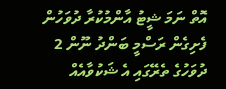އޮތް ނަމަ ޝީޓު އާންމުކުރާ ދުވަހުން ފެށިގެން ރަސްމީ ބަންދު ނޫން 2 ދުވަހުގެ ތެރޭގައި އެ ޝަކުވާއެއް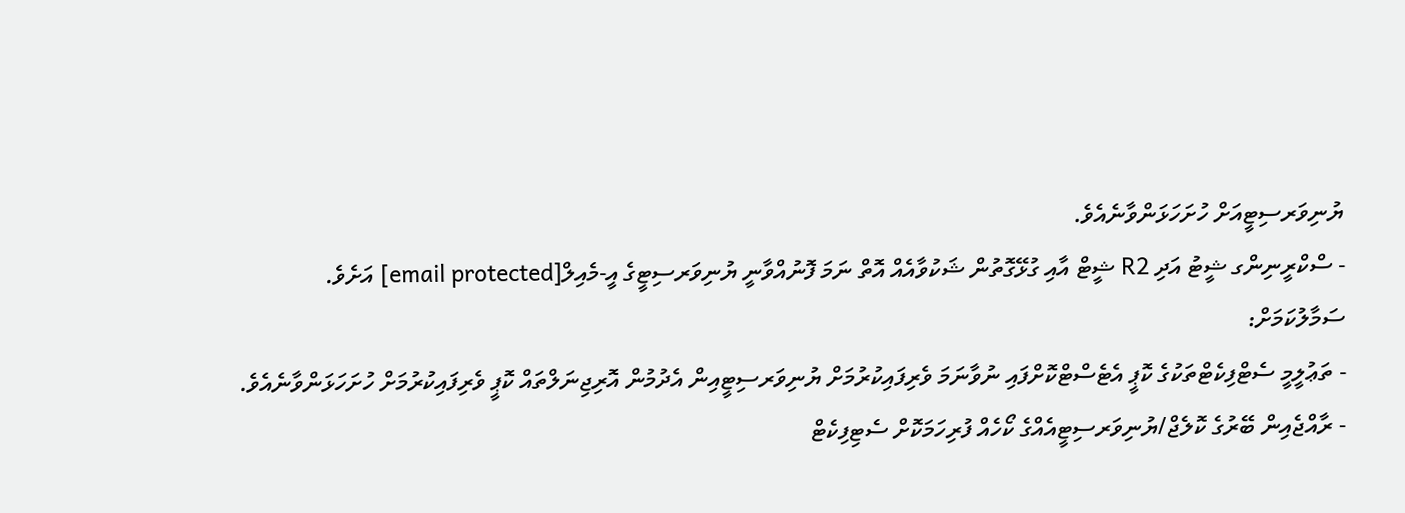ޔުނިވަރސިޓީއަށް ހުށަހަޅަންވާނެއެވެ.
- ސްކްރީނިންގ ޝީޓު އަދި R2 ޝީޓް އާއި ގުޅޭގޮތުން ޝަކުވާއެއް އޮތް ނަމަ ފޮނުއްވާނީ ޔުނިވަރސިޓީގެ އީ-މެއިލް[email protected] އަށެވެ.
ސަމާލުކަމަށް:
- ތަޢުލީމީ ސެޓްފިކެޓްތަކުގެ ކޮޕީ އެޓެސްޓްކޮށްފައި ނުވާނަމަ ވެރިފައިކުރުމަށް ޔުނިވަރސިޓީއިން އެދުމުން އޮރިޖިނަލްތައް ކޮޕީ ވެރިފައިކުރުމަށް ހުށަހަޅަންވާނެއެވެ.
- ރާއްޖެއިން ބޭރުގެ ކޮލެޖް/ޔުނިވަރސިޓީއެއްގެ ކޯހެއް ފުރިހަމަކޮށް ސެޓިފިކެޓް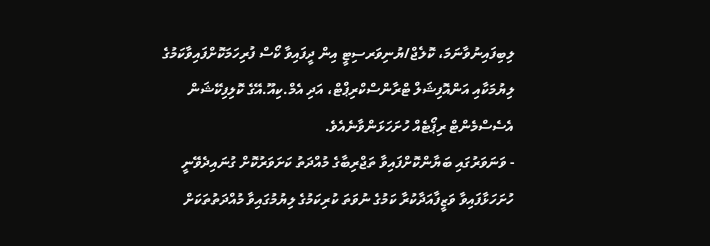ލިބިފައިނުވާނަމަ، ކޮލެޖް/ޔުނިވަރސިޓީ އިން ދީފައިވާ ކޯސް ފުރިހަމަކޮށްފައިވާކަމުގެ ލިޔުމަކާއި އަންއޮފިޝަލް ޓްރާންސްކްރިޕްޓް، އަދި އެމް.ކިއޫ.އޭގެ ކޮލިފިކޭޝަން އެސެސްމެންޓް ރިޕޯޓެއް ހުށަހަޅަންވާނެއެވެ.
- ވަނަވަރުގައި ބަޔާންކޮށްފައިވާ ތަޖްރިބާގެ މުއްދަތު ކަށަވަރުކޮށް ގުނައިދެވޭނީ ހުށަހަޅާފައިވާ ވަޒީފާއަދާކުރާ ކަމުގެ ނުވަތަ ކުރިކަމުގެ ލިޔުމުގައިވާ މުއްދަތުތަކަށް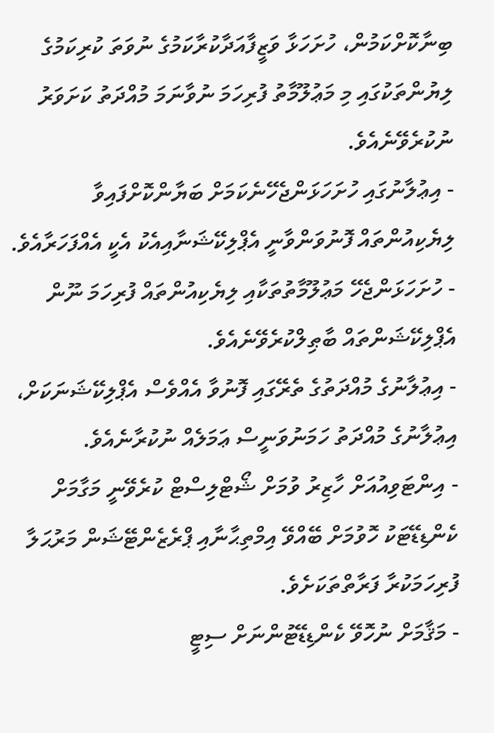ބިނާކޮށްކަމުން، ހުށަހަޅާ ވަޒީފާއަދާކުރާކަމުގެ ނުވަތަ ކުރިކަމުގެ ލިޔުންތަކުގައި މި މަޢުލޫމާތު ފުރިހަމަ ނުވާނަމަ މުއްދަތު ކަށަވަރު ނުކުރެވޭނެއެވެ.
- އިޢުލާނުގައި ހުށަހަޅަންޖެހޭނެކަމަށް ބަޔާންކޮށްފައިވާ ލިޔެކިއުންތައް ފޮނުވަންވާނީ އެޕްލިކޭޝަނާއިއެކު އެކީ އެއްފަހަރާއެވެ.
- ހުށަހަޅަންޖެހޭ މަޢުލޫމާތުތަކާއި ލިޔެކިއުންތައް ފުރިހަމަ ނޫން އެޕްލިކޭޝަންތައް ބާޠިލްކުރެވޭނެއެވެ.
- އިޢުލާނުގެ މުއްދަތުގެ ތެރޭގައި ފޮނުވާ އެއްވެސް އެޕްލިކޭޝަނަކަށް، އިޢުލާނުގެ މުއްދަތު ހަމަނުވަނީސް ޢަމަލެއް ނުކުރާނެއެވެ.
- އިންޓަވިއުއަށް ހާޒިރު ވުމަށް ޝޯޓްލިސްޓް ކުރެވޭނީ މަގާމަށް ކެންޑިޑޭޓަކު ހޮވުމަށް ބޭއްވޭ އިމްތިޙާނާއި ޕްރެޒެންޓޭޝަން މަރުޙަލާ ފުރިހަމަކުރާ ފަރާތްތަކަށެވެ.
- މަޤާމަށް ނުހޮވޭ ކެންޑިޑޭޓުންނަށް ސިޓީ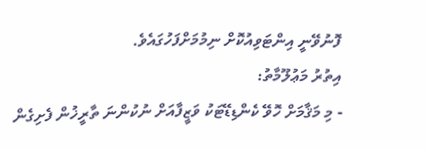ފޮނުވޭނީ އިންޓަވިއުކޮށް ނިމުމަށްފަހުގައެވެ.
އިތުރު މަޢުލޫމާތު:
- މި މަޤާމަށް ހޮވޭ ކެންޑިޑޭޓަކު ވަޒީފާއަށް ނުކުންނަ ތާރީޚުން ފެށިގެން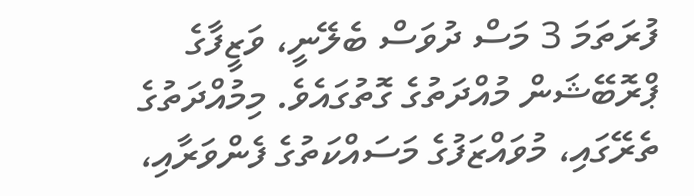ފުރަތަމަ 3 މަސް ދުވަސް ބެލޭނީ، ވަޒީފާގެ ޕްރޮބޭޝަން މުއްދަތުގެ ގޮތުގައެވެ. މިމުއްދަތުގެ ތެރޭގައި، މުވައްޒަފުގެ މަސައްކަތުގެ ފެންވަރާއި،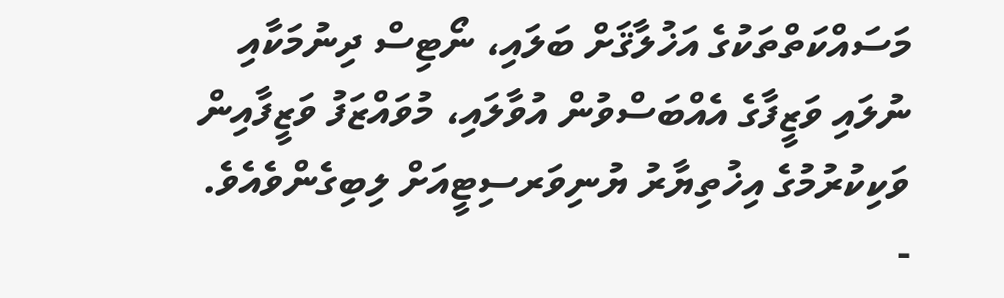މަސައްކަތްތަކުގެ އަޚުލާޤަށް ބަލައި، ނޯޓިސް ދިނުމަކާއި ނުލައި ވަޒީފާގެ އެއްބަސްވުން އުވާލައި، މުވައްޒަފު ވަޒީފާއިން ވަކިކުރުމުގެ އިޚުތިޔާރު ޔުނިވަރސިޓީއަށް ލިބިގެންވެއެވެ.
-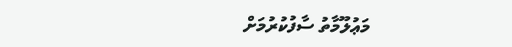މަޢުލޫމާތު ސާފުކުރުމަށް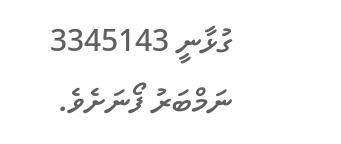ގުޅާނީ 3345143 ނަމްބަރު ފޯނަށެވެ.